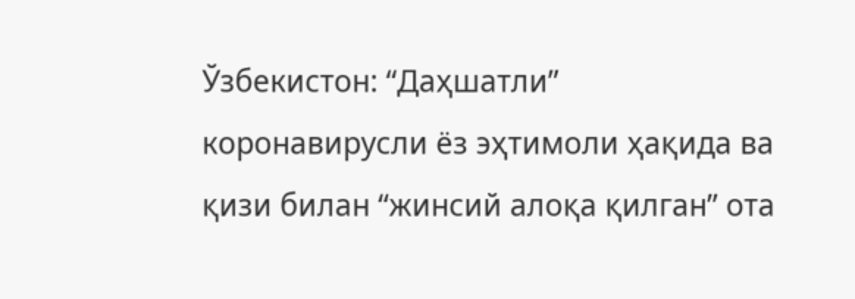Ўзбекистон: “Даҳшатли” коронавирусли ёз эҳтимоли ҳақида ва қизи билан “жинсий алоқа қилган” ота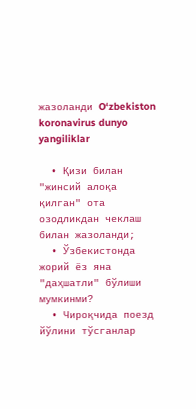жазоланди O‘zbekiston koronavirus dunyo yangiliklar

  • Қизи билан "жинсий алоқа қилган" ота озодликдан чеклаш билан жазоланди;
  • Ўзбекистонда жорий ёз яна "даҳшатли" бўлиши мумкинми?
  • Чироқчида поезд йўлини тўсганлар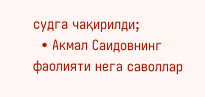судга чақирилди;
  • Акмал Саидовнинг фаолияти нега саволлар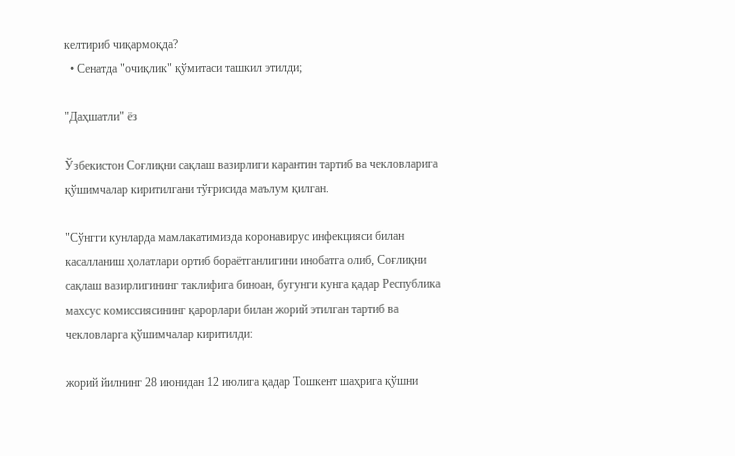келтириб чиқармоқда?
  • Сенатда "очиқлик" қўмитаси ташкил этилди;

"Даҳшатли" ёз

Ўзбекистон Соғлиқни сақлаш вазирлиги карантин тартиб ва чекловларига қўшимчалар киритилгани тўғрисида маълум қилган.

"Сўнгги кунларда мамлакатимизда коронавирус инфекцияси билан касалланиш ҳолатлари ортиб бораётганлигини инобатга олиб, Соғлиқни сақлаш вазирлигининг таклифига биноан, бугунги кунга қадар Республика махсус комиссиясининг қарорлари билан жорий этилган тартиб ва чекловларга қўшимчалар киритилди:

жорий йилнинг 28 июнидан 12 июлига қадар Тошкент шаҳрига қўшни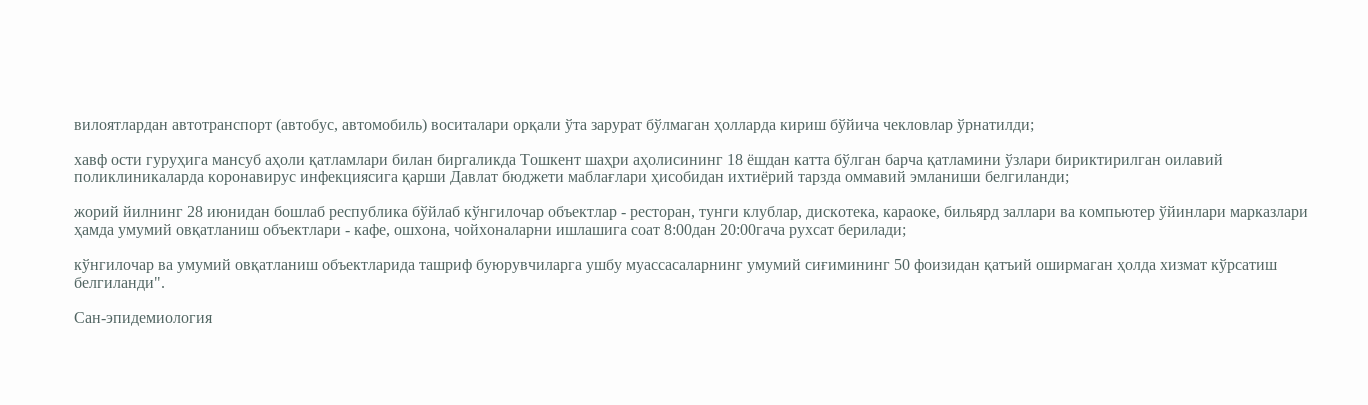вилоятлардан автотранспорт (автобус, автомобиль) воситалари орқали ўта зарурат бўлмаган ҳолларда кириш бўйича чекловлар ўрнатилди;

хавф ости гуруҳига мансуб аҳоли қатламлари билан биргаликда Тошкент шаҳри аҳолисининг 18 ёшдан катта бўлган барча қатламини ўзлари бириктирилган оилавий поликлиникаларда коронавирус инфекциясига қарши Давлат бюджети маблағлари ҳисобидан ихтиёрий тарзда оммавий эмланиши белгиланди;

жорий йилнинг 28 июнидан бошлаб республика бўйлаб кўнгилочар объектлар - ресторан, тунги клублар, дискотека, караоке, бильярд заллари ва компьютер ўйинлари марказлари ҳамда умумий овқатланиш объектлари - кафе, ошхона, чойхоналарни ишлашига соат 8:00дан 20:00гача рухсат берилади;

кўнгилочар ва умумий овқатланиш объектларида ташриф буюрувчиларга ушбу муассасаларнинг умумий сиғимининг 50 фоизидан қатъий оширмаган ҳолда хизмат кўрсатиш белгиланди".

Сан-эпидемиология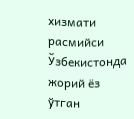хизмати расмийси Ўзбекистонда жорий ёз ўтган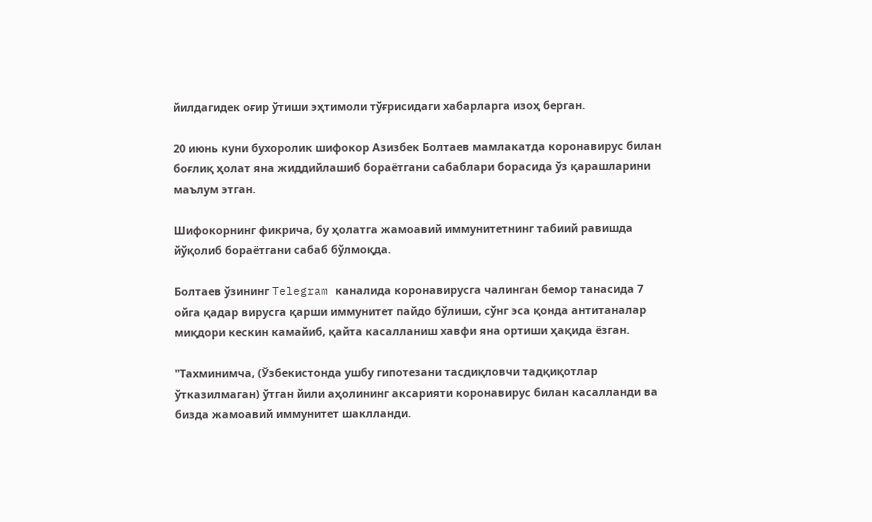йилдагидек оғир ўтиши эҳтимоли тўғрисидаги хабарларга изоҳ берган.

20 июнь куни бухоролик шифокор Азизбек Болтаев мамлакатда коронавирус билан боғлиқ ҳолат яна жиддийлашиб бораётгани сабаблари борасида ўз қарашларини маълум этган.

Шифокорнинг фикрича, бу ҳолатга жамоавий иммунитетнинг табиий равишда йўқолиб бораётгани сабаб бўлмоқда.

Болтаев ўзининг Telegram каналида коронавирусга чалинган бемор танасида 7 ойга қадар вирусга қарши иммунитет пайдо бўлиши, сўнг эса қонда антитаналар миқдори кескин камайиб, қайта касалланиш хавфи яна ортиши ҳақида ёзган.

"Тахминимча, (Ўзбекистонда ушбу гипотезани тасдиқловчи тадқиқотлар ўтказилмаган) ўтган йили аҳолининг аксарияти коронавирус билан касалланди ва бизда жамоавий иммунитет шаклланди.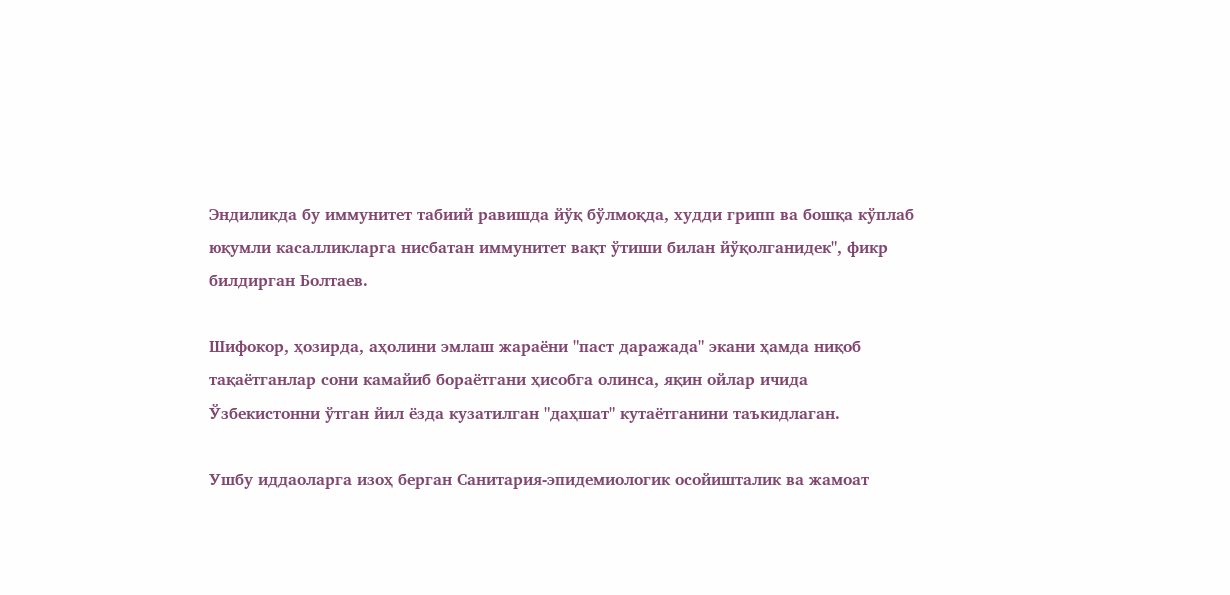Эндиликда бу иммунитет табиий равишда йўқ бўлмоқда, худди грипп ва бошқа кўплаб юқумли касалликларга нисбатан иммунитет вақт ўтиши билан йўқолганидек", фикр билдирган Болтаев.

Шифокор, ҳозирда, аҳолини эмлаш жараёни "паст даражада" экани ҳамда ниқоб тақаётганлар сони камайиб бораётгани ҳисобга олинса, яқин ойлар ичида Ўзбекистонни ўтган йил ёзда кузатилган "даҳшат" кутаётганини таъкидлаган.

Ушбу иддаоларга изоҳ берган Санитария-эпидемиологик осойишталик ва жамоат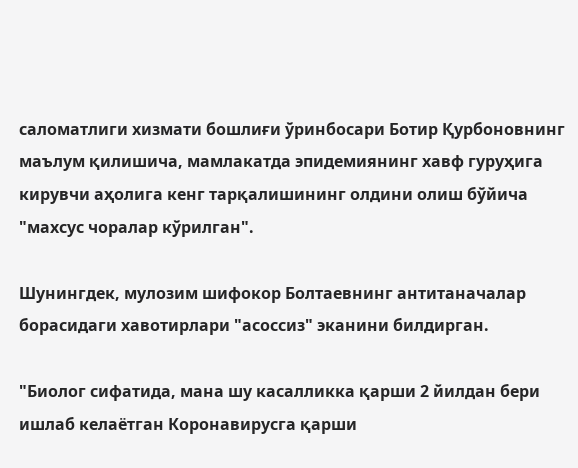саломатлиги хизмати бошлиғи ўринбосари Ботир Қурбоновнинг маълум қилишича, мамлакатда эпидемиянинг хавф гуруҳига кирувчи аҳолига кенг тарқалишининг олдини олиш бўйича "махсус чоралар кўрилган".

Шунингдек, мулозим шифокор Болтаевнинг антитаначалар борасидаги хавотирлари "асоссиз" эканини билдирган.

"Биолог сифатида, мана шу касалликка қарши 2 йилдан бери ишлаб келаётган Коронавирусга қарши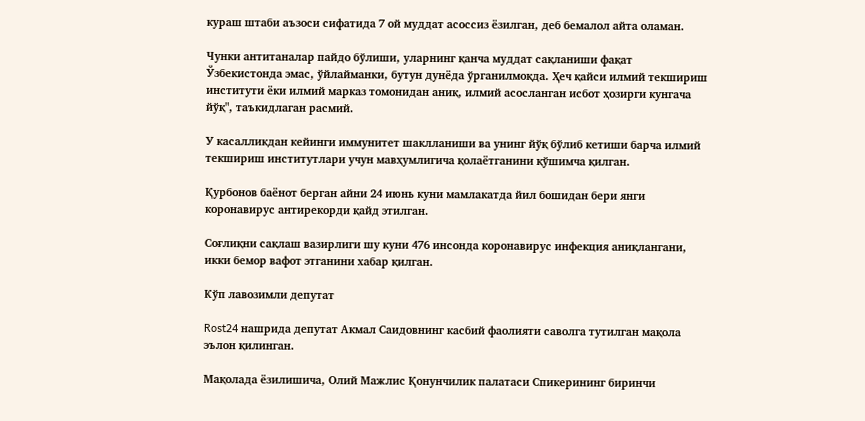кураш штаби аъзоси сифатида 7 ой муддат асоссиз ёзилган, деб бемалол айта оламан.

Чунки антитаналар пайдо бўлиши, уларнинг қанча муддат сақланиши фақат Ўзбекистонда эмас, ўйлайманки, бутун дунёда ўрганилмоқда. Ҳеч қайси илмий текшириш институти ёки илмий марказ томонидан аниқ, илмий асосланган исбот ҳозирги кунгача йўқ", таъкидлаган расмий.

У касалликдан кейинги иммунитет шаклланиши ва унинг йўқ бўлиб кетиши барча илмий текшириш институтлари учун мавҳумлигича қолаётганини қўшимча қилган.

Қурбонов баёнот берган айни 24 июнь куни мамлакатда йил бошидан бери янги коронавирус антирекорди қайд этилган.

Соғлиқни сақлаш вазирлиги шу куни 476 инсонда коронавирус инфекция аниқлангани, икки бемор вафот этганини хабар қилган.

Кўп лавозимли депутат

Rost24 нашрида депутат Акмал Саидовнинг касбий фаолияти саволга тутилган мақола эълон қилинган.

Мақолада ёзилишича, Олий Мажлис Қонунчилик палатаси Спикерининг биринчи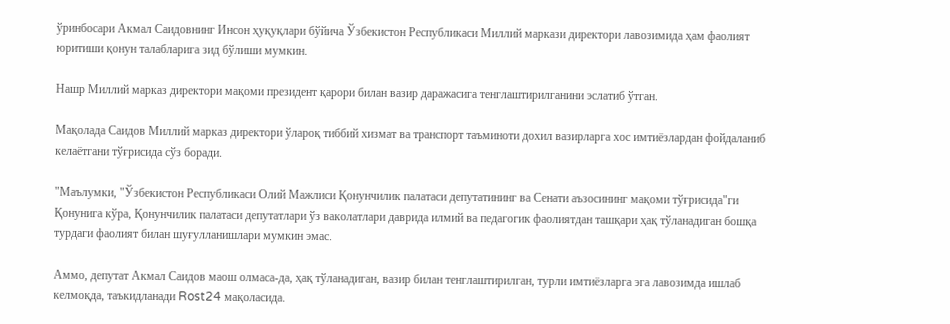ўринбосари Акмал Саидовнинг Инсон ҳуқуқлари бўйича Ўзбекистон Республикаси Миллий маркази директори лавозимида ҳам фаолият юритиши қонун талабларига зид бўлиши мумкин.

Нашр Миллий марказ директори мақоми президент қарори билан вазир даражасига тенглаштирилганини эслатиб ўтган.

Мақолада Саидов Миллий марказ директори ўлароқ тиббий хизмат ва транспорт таъминоти дохил вазирларга хос имтиёзлардан фойдаланиб келаётгани тўғрисида сўз боради.

"Маълумки, "Ўзбекистон Республикаси Олий Мажлиси Қонунчилик палатаси депутатининг ва Сенати аъзосининг мақоми тўғрисида"ги Қонунига кўра, Қонунчилик палатаси депутатлари ўз ваколатлари даврида илмий ва педагогик фаолиятдан ташқари ҳақ тўланадиган бошқа турдаги фаолият билан шуғулланишлари мумкин эмас.

Аммо, депутат Акмал Саидов маош олмаса-да, ҳақ тўланадиган, вазир билан тенглаштирилган, турли имтиёзларга эга лавозимда ишлаб келмоқда, таъкидланади Rost24 мақоласида.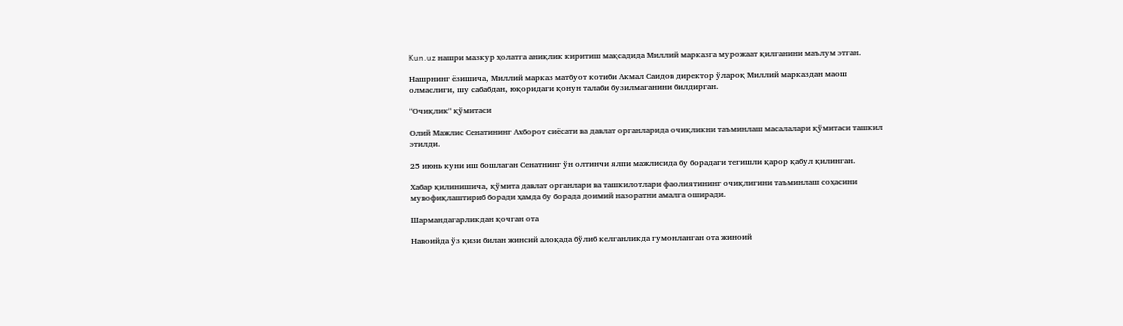Kun.uz нашри мазкур ҳолатга аниқлик киритиш мақсадида Миллий марказга мурожаат қилганини маълум этган.

Нашрнинг ёзишича, Миллий марказ матбуот котиби Акмал Саидов директор ўлароқ Миллий марказдан маош олмаслиги, шу сабабдан, юқоридаги қонун талаби бузилмаганини билдирган.

"Очиқлик" қўмитаси

Олий Мажлис Сенатининг Ахборот сиёсати ва давлат органларида очиқликни таъминлаш масалалари қўмитаси ташкил этилди.

25 июнь куни иш бошлаган Сенатнинг ўн олтинчи ялпи мажлисида бу борадаги тегишли қарор қабул қилинган.

Хабар қилинишича, қўмита давлат органлари ва ташкилотлари фаолиятининг очиқлигини таъминлаш соҳасини мувофиқлаштириб боради ҳамда бу борада доимий назоратни амалга оширади.

Шармандагарликдан қочган ота

Навоийда ўз қизи билан жинсий алоқада бўлиб келганликда гумонланган ота жиноий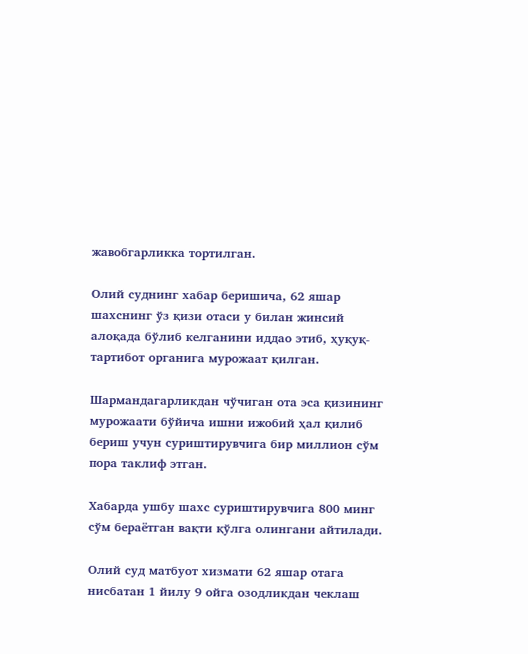жавобгарликка тортилган.

Олий суднинг хабар беришича, 62 яшар шахснинг ўз қизи отаси у билан жинсий алоқада бўлиб келганини иддао этиб, ҳуқуқ-тартибот органига мурожаат қилган.

Шармандагарликдан чўчиган ота эса қизининг мурожаати бўйича ишни ижобий ҳал қилиб бериш учун суриштирувчига бир миллион сўм пора таклиф этган.

Хабарда ушбу шахс суриштирувчига 800 минг сўм бераётган вақти қўлга олингани айтилади.

Олий суд матбуот хизмати 62 яшар отага нисбатан 1 йилу 9 ойга озодликдан чеклаш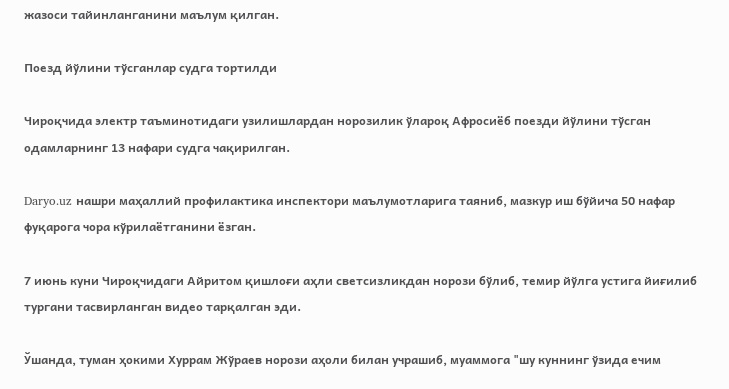жазоси тайинланганини маълум қилган.

Поезд йўлини тўсганлар судга тортилди

Чироқчида электр таъминотидаги узилишлардан норозилик ўлароқ Афросиёб поезди йўлини тўсган одамларнинг 13 нафари судга чақирилган.

Daryo.uz нашри маҳаллий профилактика инспектори маълумотларига таяниб, мазкур иш бўйича 50 нафар фуқарога чора кўрилаётганини ёзган.

7 июнь куни Чироқчидаги Айритом қишлоғи аҳли светсизликдан норози бўлиб, темир йўлга устига йиғилиб тургани тасвирланган видео тарқалган эди.

Ўшанда, туман ҳокими Хуррам Жўраев норози аҳоли билан учрашиб, муаммога "шу куннинг ўзида ечим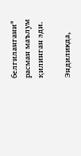белгилангани" расман маълум қилинган эди.

Эндиликда,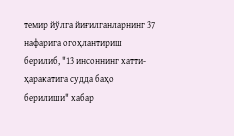темир йўлга йиғилганларнинг 37 нафарига огоҳлантириш берилиб, "13 инсоннинг хатти-ҳаракатига судда баҳо берилиши" хабар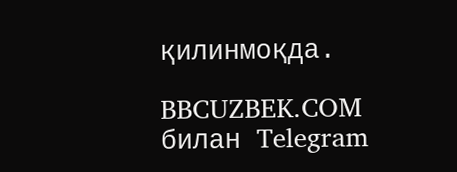қилинмоқда.

BBCUZBEK.COM билан Telegram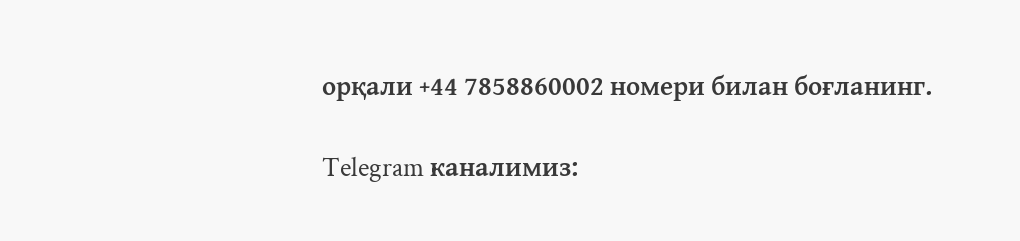орқали +44 7858860002 номери билан боғланинг.

Telegram каналимиз: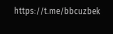https://t.me/bbcuzbek